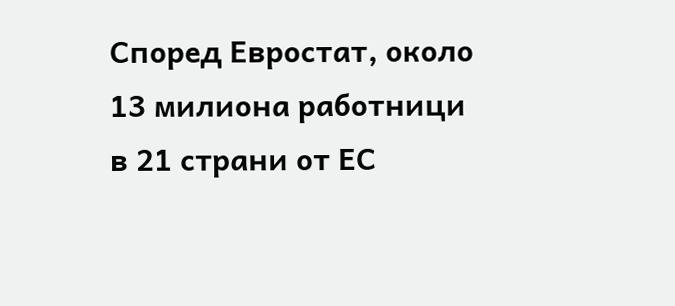Според Евростат, около 13 милиона работници в 21 страни от ЕС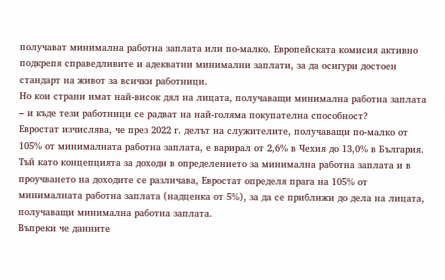получават минимална работна заплата или по-малко. Европейската комисия активно подкрепя справедливите и адекватни минимални заплати, за да осигури достоен стандарт на живот за всички работници.
Но кои страни имат най-висок дял на лицата, получаващи минимална работна заплата – и къде тези работници се радват на най-голяма покупателна способност?
Евростат изчислява, че през 2022 г. делът на служителите, получаващи по-малко от 105% от минималната работна заплата, е варирал от 2,6% в Чехия до 13,0% в България.
Тъй като концепцията за доходи в определението за минимална работна заплата и в проучването на доходите се различава, Евростат определя прага на 105% от минималната работна заплата (надценка от 5%), за да се приближи до дела на лицата, получаващи минимална работна заплата.
Въпреки че данните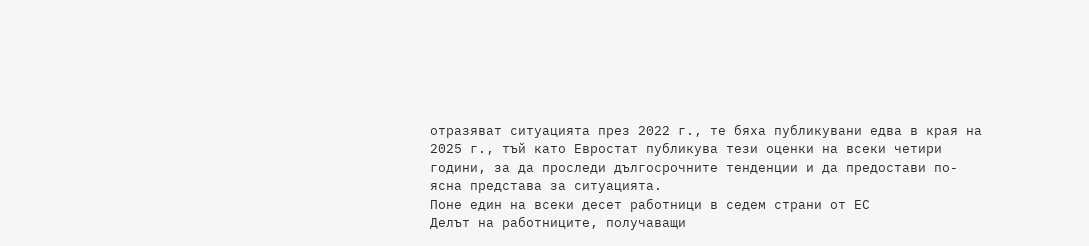отразяват ситуацията през 2022 г., те бяха публикувани едва в края на 2025 г., тъй като Евростат публикува тези оценки на всеки четири години, за да проследи дългосрочните тенденции и да предостави по-ясна представа за ситуацията.
Поне един на всеки десет работници в седем страни от ЕС
Делът на работниците, получаващи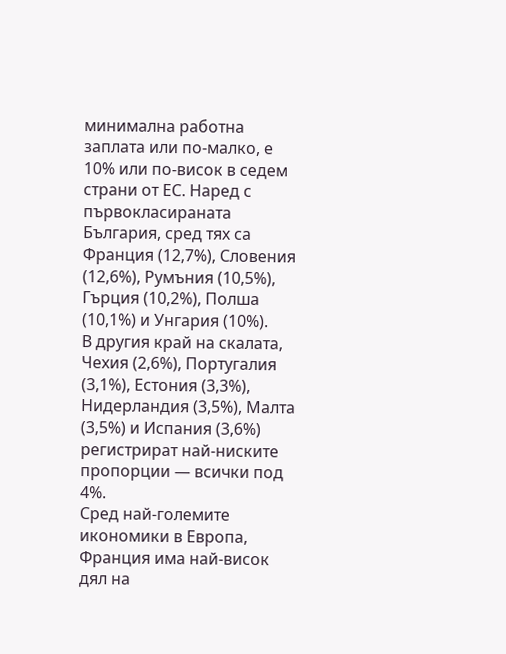минимална работна заплата или по-малко, е 10% или по-висок в седем страни от ЕС. Наред с първокласираната България, сред тях са Франция (12,7%), Словения (12,6%), Румъния (10,5%), Гърция (10,2%), Полша (10,1%) и Унгария (10%).
В другия край на скалата, Чехия (2,6%), Португалия (3,1%), Естония (3,3%), Нидерландия (3,5%), Малта (3,5%) и Испания (3,6%) регистрират най-ниските пропорции — всички под 4%.
Сред най-големите икономики в Европа, Франция има най-висок дял на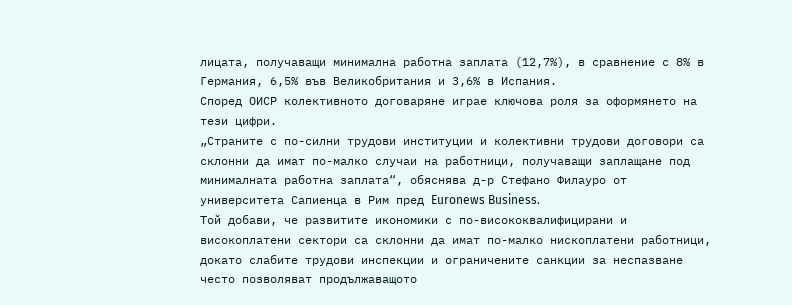лицата, получаващи минимална работна заплата (12,7%), в сравнение с 8% в Германия, 6,5% във Великобритания и 3,6% в Испания.
Според ОИСР колективното договаряне играе ключова роля за оформянето на тези цифри.
„Страните с по-силни трудови институции и колективни трудови договори са склонни да имат по-малко случаи на работници, получаващи заплащане под минималната работна заплата“, обяснява д-р Стефано Филауро от университета Сапиенца в Рим пред Euronews Business.
Той добави, че развитите икономики с по-висококвалифицирани и високоплатени сектори са склонни да имат по-малко нископлатени работници, докато слабите трудови инспекции и ограничените санкции за неспазване често позволяват продължаващото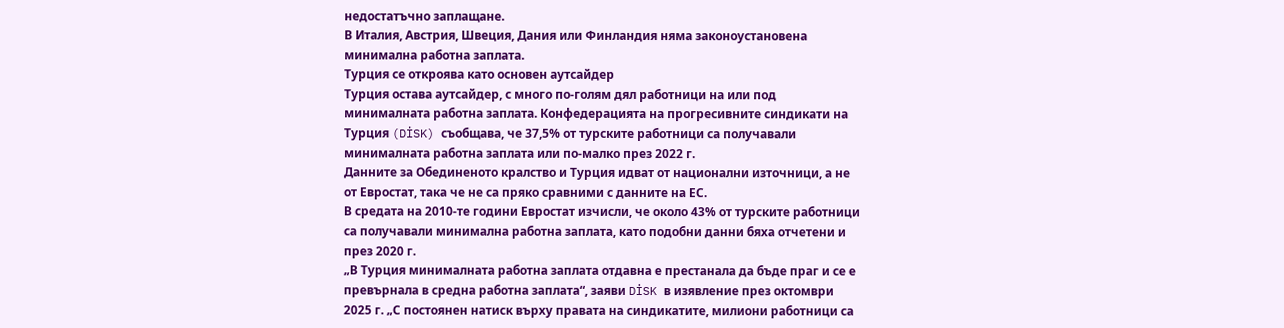недостатъчно заплащане.
В Италия, Австрия, Швеция, Дания или Финландия няма законоустановена минимална работна заплата.
Турция се откроява като основен аутсайдер
Турция остава аутсайдер, с много по-голям дял работници на или под минималната работна заплата. Конфедерацията на прогресивните синдикати на Турция (DİSK) съобщава, че 37,5% от турските работници са получавали минималната работна заплата или по-малко през 2022 г.
Данните за Обединеното кралство и Турция идват от национални източници, а не от Евростат, така че не са пряко сравними с данните на ЕС.
В средата на 2010-те години Евростат изчисли, че около 43% от турските работници са получавали минимална работна заплата, като подобни данни бяха отчетени и през 2020 г.
„В Турция минималната работна заплата отдавна е престанала да бъде праг и се е превърнала в средна работна заплата“, заяви DİSK в изявление през октомври 2025 г. „С постоянен натиск върху правата на синдикатите, милиони работници са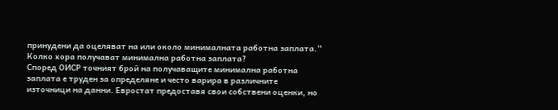принудени да оцеляват на или около минималната работна заплата.“
Колко хора получават минимална работна заплата?
Според ОИСР точният брой на получаващите минимална работна заплата е труден за определяне и често варира в различните източници на данни. Евростат предоставя свои собствени оценки, но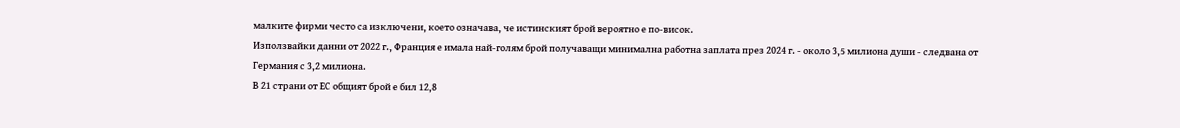малките фирми често са изключени, което означава, че истинският брой вероятно е по-висок.
Използвайки данни от 2022 г., Франция е имала най-голям брой получаващи минимална работна заплата през 2024 г. - около 3,5 милиона души - следвана от Германия с 3,2 милиона.
В 21 страни от ЕС общият брой е бил 12,8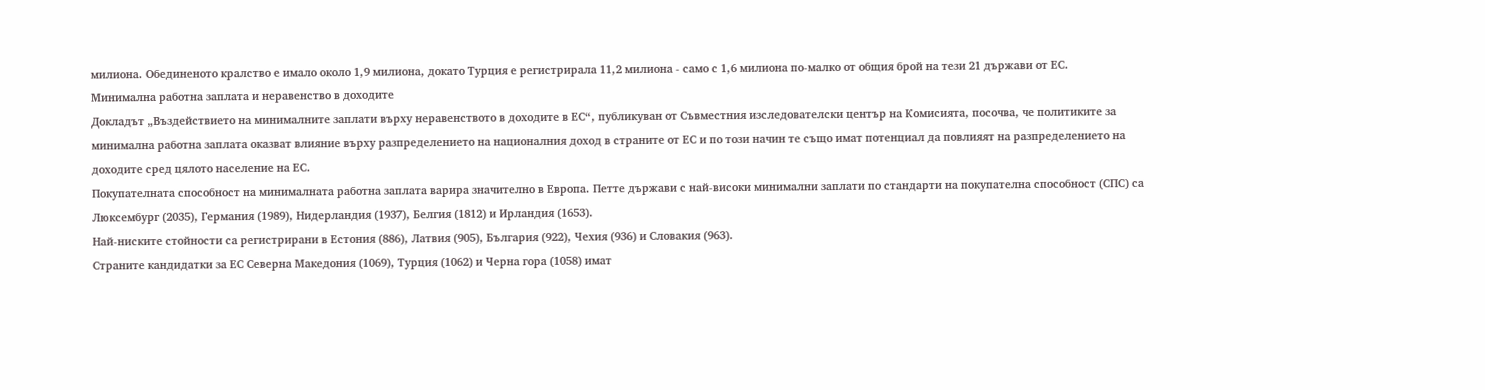милиона. Обединеното кралство е имало около 1,9 милиона, докато Турция е регистрирала 11,2 милиона - само с 1,6 милиона по-малко от общия брой на тези 21 държави от ЕС.
Минимална работна заплата и неравенство в доходите
Докладът „Въздействието на минималните заплати върху неравенството в доходите в ЕС“, публикуван от Съвместния изследователски център на Комисията, посочва, че политиките за минимална работна заплата оказват влияние върху разпределението на националния доход в страните от ЕС и по този начин те също имат потенциал да повлияят на разпределението на доходите сред цялото население на ЕС.
Покупателната способност на минималната работна заплата варира значително в Европа. Петте държави с най-високи минимални заплати по стандарти на покупателна способност (СПС) са Люксембург (2035), Германия (1989), Нидерландия (1937), Белгия (1812) и Ирландия (1653).
Най-ниските стойности са регистрирани в Естония (886), Латвия (905), България (922), Чехия (936) и Словакия (963).
Страните кандидатки за ЕС Северна Македония (1069), Турция (1062) и Черна гора (1058) имат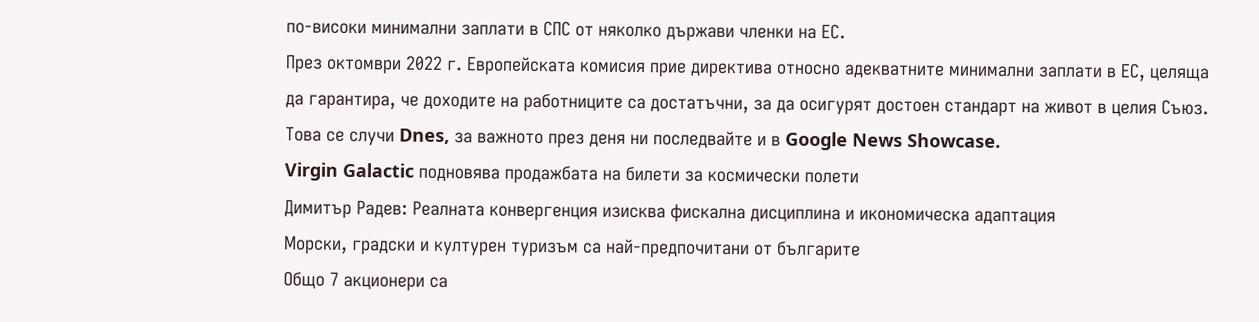по-високи минимални заплати в СПС от няколко държави членки на ЕС.
През октомври 2022 г. Европейската комисия прие директива относно адекватните минимални заплати в ЕС, целяща да гарантира, че доходите на работниците са достатъчни, за да осигурят достоен стандарт на живот в целия Съюз.
Това се случи Dnes, за важното през деня ни последвайте и в Google News Showcase.
Virgin Galactic подновява продажбата на билети за космически полети
Димитър Радев: Реалната конвергенция изисква фискална дисциплина и икономическа адаптация
Морски, градски и културен туризъм са най-предпочитани от българите
Общо 7 акционери са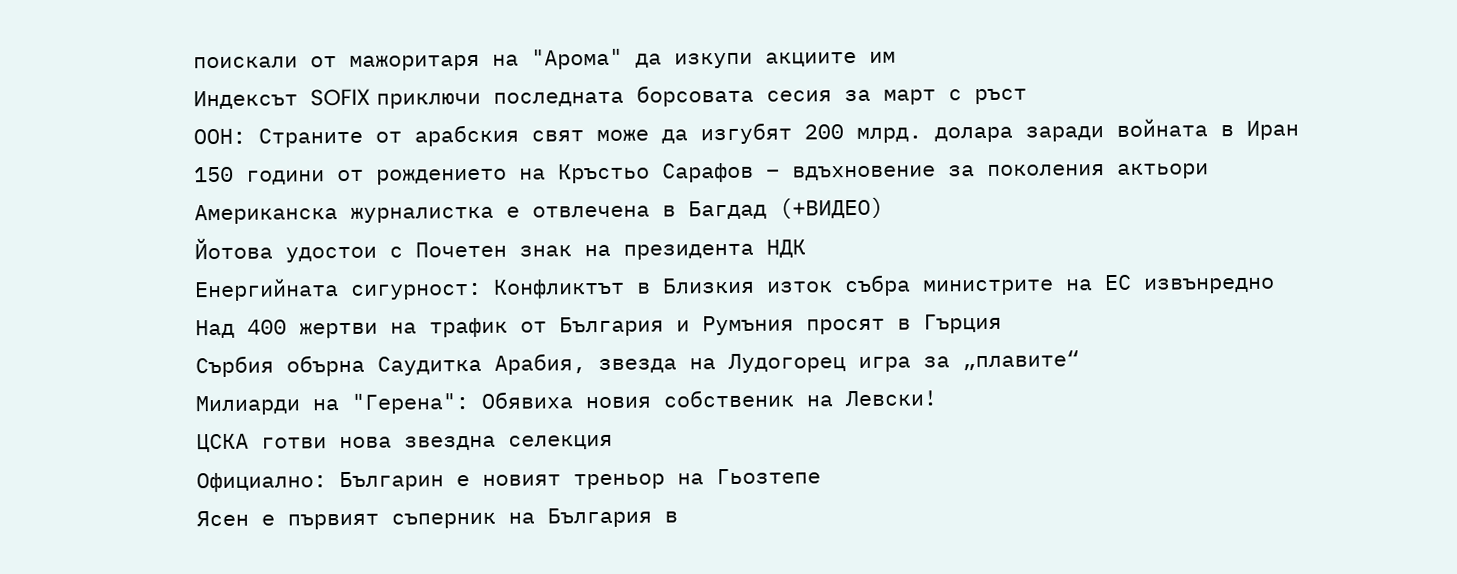поискали от мажоритаря на "Арома" да изкупи акциите им
Индексът SOFIX приключи последната борсовата сесия за март с ръст
ООН: Страните от арабския свят може да изгубят 200 млрд. долара заради войната в Иран
150 години от рождението на Кръстьо Сарафов – вдъхновение за поколения актьори
Американска журналистка е отвлечена в Багдад (+ВИДЕО)
Йотова удостои с Почетен знак на президента НДК
Енергийната сигурност: Конфликтът в Близкия изток събра министрите на ЕС извънредно
Над 400 жертви на трафик от България и Румъния просят в Гърция
Сърбия обърна Саудитка Арабия, звезда на Лудогорец игра за „плавите“
Милиарди на "Герена": Обявиха новия собственик на Левски!
ЦСКА готви нова звездна селекция
Официално: Българин е новият треньор на Гьозтепе
Ясен е първият съперник на България в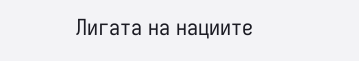Лигата на нациите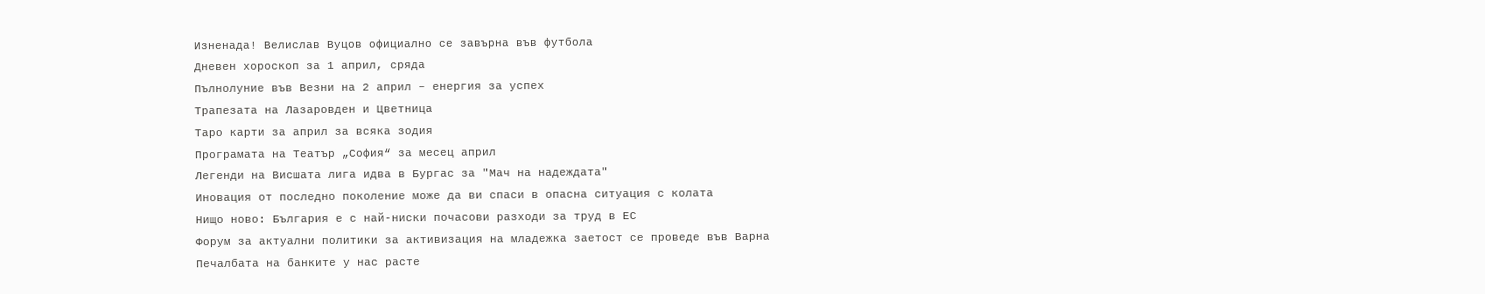Изненада! Велислав Вуцов официално се завърна във футбола
Дневен хороскоп за 1 април, сряда
Пълнолуние във Везни на 2 април – енергия за успех
Трапезата на Лазаровден и Цветница
Таро карти за април за всяка зодия
Програмата на Театър „София“ за месец април
Легенди на Висшата лига идва в Бургас за "Мач на надеждата"
Иновация от последно поколение може да ви спаси в опасна ситуация с колата
Нищо ново: България е с най-ниски почасови разходи за труд в ЕС
Форум за актуални политики за активизация на младежка заетост се проведе във Варна
Печалбата на банките у нас расте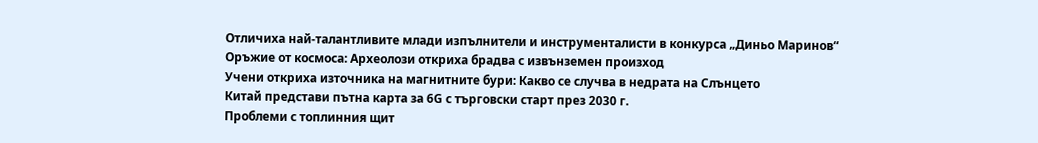Отличиха най-талантливите млади изпълнители и инструменталисти в конкурса „Диньо Маринов“
Оръжие от космоса: Археолози откриха брадва с извънземен произход
Учени откриха източника на магнитните бури: Какво се случва в недрата на Слънцето
Китай представи пътна карта за 6G с търговски старт през 2030 г.
Проблеми с топлинния щит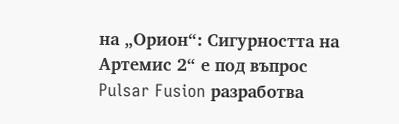на „Орион“: Сигурността на Артемис 2“ е под въпрос
Pulsar Fusion разработва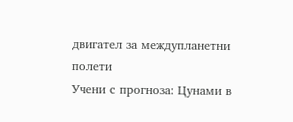двигател за междупланетни полети
Учени с прогноза: Цунами в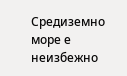Средиземно море е неизбежно